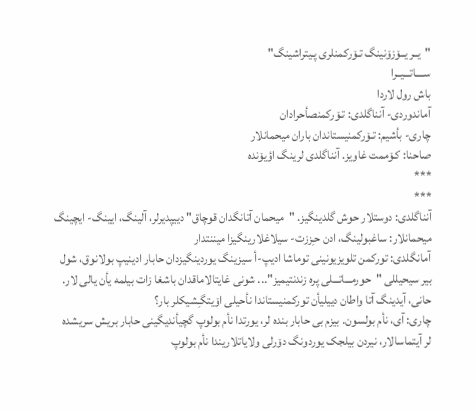"یــر یــۆزۆنینگ تـۆرکمنلری پـیتراشینگ"
ســــاتـــیــرا
باش رول لاردا
آماندوردی- آنناگلدی: تـۆرکمنصأحرادان
چاری- بأشیم: تـۆرکمنیستاندان باران میحمانلار
صاحنا: کـۆممت غاویز. آنناگلدی لرینگ اؤیۆنده
***
***
آنناگلدی: دوستلار حوش گلدینگیز. "میحمان آتانگدان قوچاق" دییپدیرلر، آلینگ، ایینگ- ایچینگ
میحمانلار: ساغبولینگ، ادن حـِززت- سیلاغلارینگیزا میننتدار
آمانگلدی: تورکمن تلویزیونینی توماشا ادیپ-أ سیزینگ یوردینگیزدان حابار ادینیپ بولانوق، شول بیر سیحیللی "حورمـــاتـــلی پره زندنتیمیز"... شونی غایتالاماقدان باشغا زات بیلمه یأن یالی لار. حانی، آیدینگ آتا واطان دییلیأن تورکمنیستاندا نأحیلی اۆیتگـِشیکلر بار؟
چاری: آی، نأم بولسون. بیزم بی حابار بنده لر، یورتدا نأم بولوپ گچیأندیگینی حابار بریش سریشده لر آیتماسالار، نیردن بیلجک یوردونگ دۆرلی ولایاتلاریندا نأم بولوپ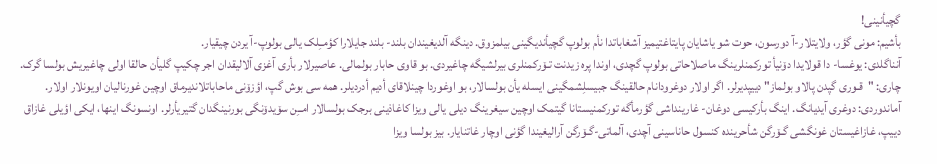گچیأنینی!
بأشیم: مونی گؤر، ولایتلار-آ دورسون، حوت شو یاشایان پایتاغتیمیز آشغاباتدا نأم بولوپ گچیأندیگینی بیلمزوق. دینگه آلدیغیندان بلند- بلند جایلارا کؤمــِلک یالی بولوپ-آ یردن چیقیار.
آنناگلدی: یوغسا- دا قولایدا دۆنیأ تورکمنلرینگ ماصلاحاتی بولوپ گچدی، اوندا پره زیدنت تـۆرکمنلری بیرلشیگه چاغیردی. بو قاوی حابار بولمالی. عاصیرلار بأری آغزی آلالیقدان اجر چکیپ گلیأن حالقا اولی چاغیریش بولسا گرک.
چاری: "قـوری گپدن پالاو بولماز" دییپدیرلر. اگر اولار دوغرودانام حالقینگ جبیسلِشمگینی ایسله یأن بولسالار، بو اوغوردا چینلاقای أدیم أدردیلر. همه سی بوش گپ، اؤزۆنی ماحاباتلاندیرماق اوچین غورنالیان اویونلار اولار.
آماندوردی: دوغری آیدیانگ. اینگ بأرکیسی دوغان- غارینداشی گؤرمأگه تورکمنیستانا گیتمک اوچین سیغرینگ دیلی یالی ویزا کاغاذینی برجک بولسالار امــِن سۆیدۆنگی بورنینگدان گتیریأرلر. اونسونگ اینها، ایکی اؤیلی غازاق دییپ، غازاغیستان غونگشی گـۆرگن شأحرینده کنسول حاناسینی آچدی، آلماتی-گـۆرگن آرالیغیندا گؤنی اوچار غاتنایار. بیز بولسا ویزا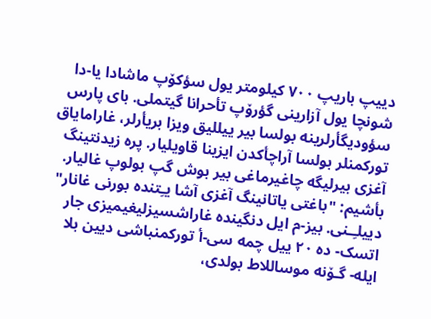دییپ باریپ ۷۰۰ کیلومتر یول سؤکۆپ ماشادا یا-دا شونچا یول آزارینی گؤرۆپ تأحرانا گیتملی. بای پارس سؤودیگأرلرینه بولسا بیر ییللیق ویزا بریأرلر، غارامایاق تورکمنلر بولسا آراچأکدن ایزینا قاویلیار. پره زیدنتینگ آغزی بیرلیگه چاغیرماغی بیر بوش گپ بولوپ غالیار.
بأشیم: "باغتی یاتانینگ آغزی آشا یـِتنده بورنی غانار" دییلـِـنی. بیز-م ایل دنگینده غاراشسیزلیغیمیزی جار اتسک- ده ۲۰ ییل چمه سی-أ تورکمنباشی دیین بلا ایله- گـۆنه موساللاط بولدی،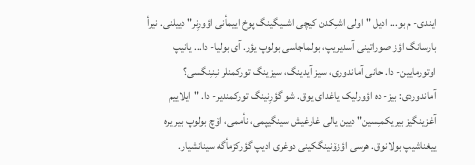ایندی- م بو... ادیل "اولی اشـِکدن کیچی اشــیگینگ پوخ اییمأنی اؤورِنر" دییلنی. نیرأ بارسانگ اؤز صوراتینی آسدیریپ، بولماجاسی بولوپ یؤر. آی بولیا- دا... یانیپ اوتورمایین- دا. حانی آماندوری، سیز آیدینگ، سیزینگ تورکمنلر نـِنـِنگسی؟
آماندوردی: بیز- ده اؤورلیک یاغدای یوق. شو گؤرِنینگ تورکمندیر- دا. "ایلاییم آغزینگیز بیریکمـِسین" دیین یالی غارغیش سینگیپمی، نأممی، اۆچ بولوپ بیر یره ییغناشیپ بولانوق. هرسی اؤزۆنینگکینی دوغری ادیپ گؤرکزمأگه سینانشیار.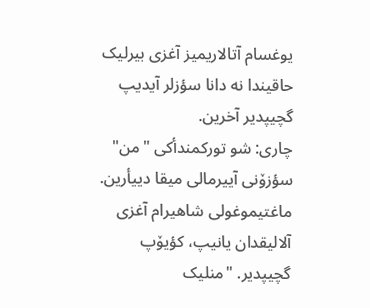یوغسام آتالاریمیز آغزی بیرلیک حاقیندا نه دانا سؤزلر آیدیپ گچیپدیر آخرین.
چاری: شو تورکمندأکی "من" سؤزۆنی آییرمالی میقا دییأرین. ماغتیموغولی شاهیرام آغزی آلالیقدان یانیپ، کؤیۆپ گچیپدیر. "منلیک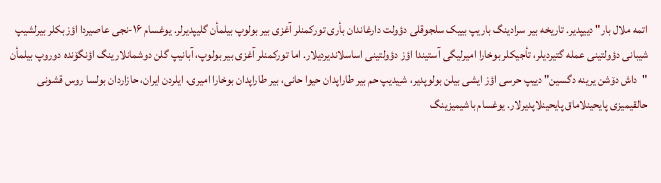اتمه ملال بار" دییپدیر. تاریخه بیر سرادینگ باریپ بییک سلجوقلی دؤولت دارغاندان بأری تورکمنلر آغزی بیر بولوپ بیلمأن گلیپدیرلر. یوغسام ۱۶-نجی عاصیردا اؤزبکلر بیرلشیپ شیبانی دؤولتینی عمله گتیردیلر، تأجیکلر بوخارا امیرلیگی آستیندا اؤز دؤولتینی اساسلاندیردیلار. اما تورکمنلر آغزی بیر بولوپ، آبانیپ گلن دوشمانلارینگ اؤنگۆنده دوروپ بیلمأن "داش دۆشن یرینه دگسین" دییپ حرسی اؤز ایشی بیلن بولوپدیر، شـِیدیپ حم بیر طاراپدان حیوا حانی، بیر طاراپدان بوخارا امیری، ایلردن ایران، حازاردان بولسا روس قشونی حالقیمیزی پایحینلاماق پایحینلاپدیرلار. یوغسام باشیمیزینگ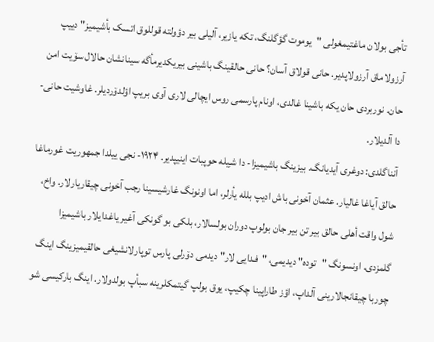تأجی بولان ماغتیمغولی "یوموت گؤگلنگ، تکه یازیر، آلیلی بیر دؤولته قوللوق اتسک بأشیمیز" دییپ آرزولاماق آرزولاپدیر. حانی قولاق آسان؟ حانی حالقینگ باشینی بیریکدیرمأگه سینانشان حالال سۆیت امن حان. نوربردی حان یکه باشینا غالدی، اونام پارسمی روس ایچالی لاری آوی بریپ اؤلدۆردیلر. غاوشیت حانی- دا آلدیلار.
آنناگلدی: دوغری آیدیانگ. بیزینگ باشیمیزا- دا شـِیله حوپبات اینیپدیر. ۱۹۲۴- نجی ییلدا جمهوریت غورماغا حالق آیاغا غالیار. عثمان آخونی باش ادیپ بلله یأرلر، اما اونونگ غارشیسینا رجب آخونی چیقاریارلار. واخ، شول واقت أهلی حالق بیر تن بیر جان بولوپ دوران بولسالار، بلکی بو گونکی آغیر یاغدایلار باشیمیزا گلمزدی. اونسونگ "توده" دیدیمی، "فـدایی لار" دیدمی دۆرلی پارس توپارلانشیغی حالقیمیزینگ اینگ چوربا چیقانجالارینی آلداپ، اؤز طاراپینا چکیپ، یوق بولپ گیتمکلرینه سبأپ بولدولار. اینگ بارکیسی شو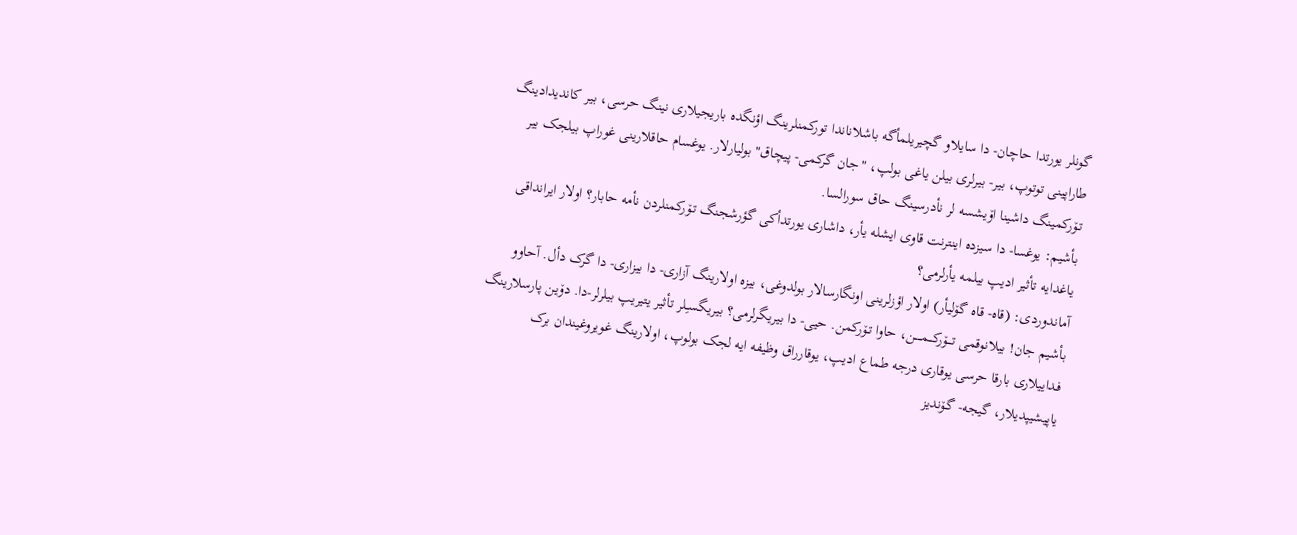گونلر یورتدا حاچان- دا سایلاو گچیریلمأگه باشلاناندا تورکمنلرینگ اؤنگده باریجیلاری نینگ حرسی، بیر کاندیدادینگ طاراپینی توتوپ، بیر- بیرلری بیلن یاغی بولپ، "جان گرکمی- پیچاق" بولیارلار. یوغسام حاقلارینی غوراپ بیلجک بیر تـۆرکمینگ داشینا اۆیشسه لر نأدرسینگ حاق سورالسا.
بأشیم: یوغسا- دا سیزده اینترنت قاوی ایشله یأر، داشاری یورتدأکی گؤرشجنگ تـۆرکمنلردن نأمه حابار؟ اولار ایرانداقی یاغدایه تأثیر ادیپ بیلمه یأرلرمی؟
آماندوردی: (قاه- قاه گۆلیأر) اولار اؤزلرینی اونگارسالار بولدوغی، بیزه اولارینگ آزاری- دا بیزاری- دا گرک دأل. آحاوو بأشیم جان! بیلانوقمی تـــۆرکـــمـــــن، حاوا تـۆرکمن. حیی- دا بیریگرلرمی؟ بیریگسـِلر تأثیر یتیریپ بیلرلر-دا. دۆین پارسلارینگ فـداییلاری بارقا حرسی یوقاری درجه طماع ادیپ، یوقارراق وظیفه ایه لجک بولوپ، اولارینگ غویروغیندان برک یاپیشیپدیلار، گیجه- گـۆندیز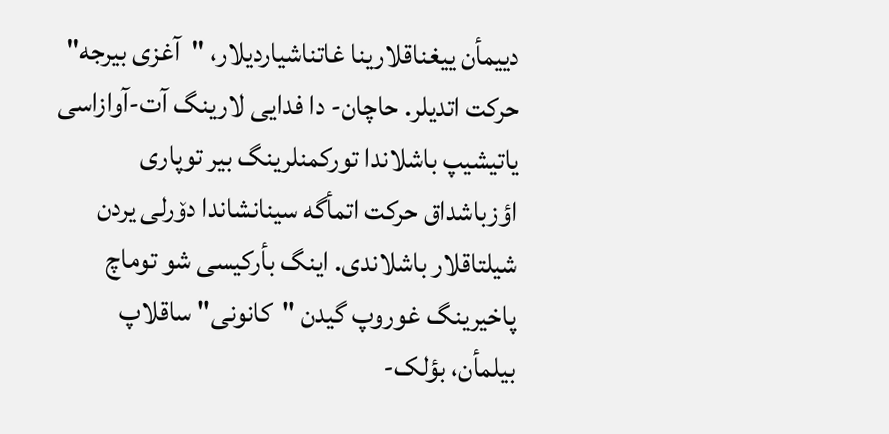دییمأن ییغناقلارینا غاتناشیاردیلار، "آغزی بیرجه" حرکت اتدیلر. حاچان- دا فدایی لارینگ آت-آوازاسی یاتیشیپ باشلاندا تورکمنلرینگ بیر توپاری اؤزباشداق حرکت اتمأگه سینانشاندا دۆرلی یردن شیلتاقلار باشلاندی. اینگ بأرکیسی شو توماچ پاخیرینگ غوروپ گیدن "کانونی" ساقلاپ بیلمأن، بؤلک-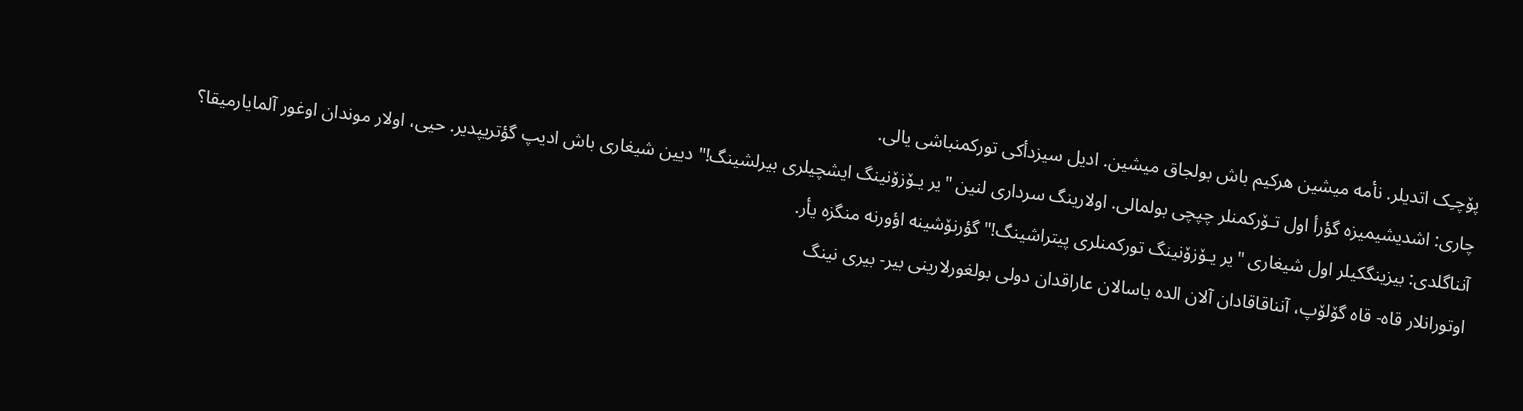پۆچـِک اتدیلر. نأمه میشین هرکیم باش بولجاق میشین. ادیل سیزدأکی تورکمنباشی یالی.
چاری: اشدیشیمیزه گؤرأ اول تـۆرکمنلر چپچی بولمالی. اولارینگ سرداری لنین "یر یـۆزۆنینگ ایشچیلری بیرلشینگ!" دیین شیغاری باش ادیپ گؤتریپدیر. حیی، اولار موندان اوغور آلمایارمیقا؟
آنناگلدی: بیزینگکیلر اول شیغاری "یر یـۆزۆنینگ تورکمنلری پیتراشینگ!" گؤرنۆشینه اؤورنه منگزه یأر.
اوتورانلار قاه- قاه گۆلۆپ، آنناقاقادان آلان الده یاسالان عاراقدان دولی بولغورلارینی بیر- بیری نینگ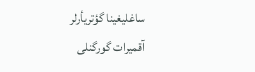ساغلیغینا گؤتریأرلر
آقمیرات گورگنلی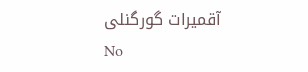آقمیرات گورگنلی
No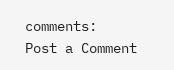comments:
Post a Comment